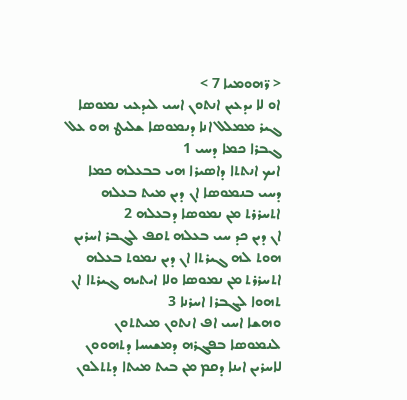< ܪ̈ܗܘܡܝܐ 7 >
ܐܘ ܠܐ ܝܕܥܝܢ ܐܢܬܘܢ ܐܚܝ ܠܝܕܥܝ ܢܡܘܤܐ ܓܝܪ ܡܡܠܠ ܐܢܐ ܕܢܡܘܤܐ ܫܠܝܛ ܗܘ ܥܠ ܓܒܪܐ ܟܡܐ ܕܚܝ 1
ܐܝܟ ܐܢܬܬܐ ܕܐܤܝܪܐ ܗܝ ܒܒܥܠܗ ܟܡܐ ܕܚܝ ܒܢܡܘܤܐ ܐܢ ܕܝܢ ܡܝܬ ܒܥܠܗ ܐܬܚܪܪܬ ܡܢ ܢܡܘܤܐ ܕܒܥܠܗ 2
ܐܢ ܕܝܢ ܟܕ ܚܝ ܒܥܠܗ ܬܩܦ ܠܓܒܪ ܐܚܪܝܢ ܗܘܬ ܠܗ ܓܝܪܬܐ ܐܢ ܕܝܢ ܢܡܘܬ ܒܥܠܗ ܐܬܚܪܪܬ ܡܢ ܢܡܘܤܐ ܘܠܐ ܐܝܬܝܗ ܓܝܪܬܐ ܐܢ ܬܗܘܐ ܠܓܒܪܐ ܐܚܪܢܐ 3
ܘܗܫܐ ܐܚܝ ܐܦ ܐܢܬܘܢ ܡܝܬܬܘܢ ܠܢܡܘܤܐ ܒܦܓܪܗ ܕܡܫܝܚܐ ܕܬܗܘܘܢ ܠܐܚܪܝܢ ܐܝܢܐ ܕܩܡ ܡܢ ܒܝܬ ܡܝܬܐ ܕܬܬܠܘܢ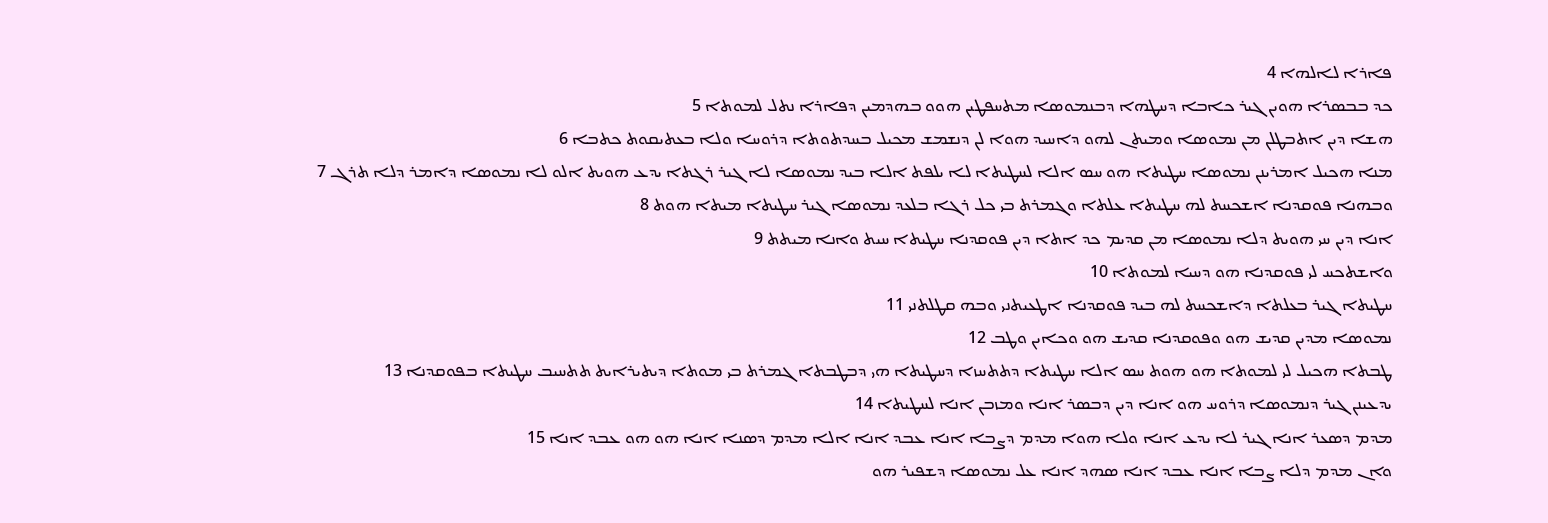ܦܐܪܐ ܠܐܠܗܐ 4
ܟܕ ܒܒܤܪܐ ܗܘܝܢ ܓܝܪ ܟܐܒܐ ܕܚܛܗܐ ܕܒܢܡܘܤܐ ܡܬܚܦܛܝܢ ܗܘܘ ܒܗܕܡܝܢ ܕܦܐܪܐ ܢܬܠ ܠܡܘܬܐ 5
ܗܫܐ ܕܝܢ ܐܬܒܛܠܢ ܡܢ ܢܡܘܤܐ ܘܡܝܬܢ ܠܗܘ ܕܐܚܝܕ ܗܘܐ ܠܢ ܕܢܫܡܫ ܡܟܝܠ ܒܚܕܬܘܬܐ ܕܪܘܚܐ ܘܠܐ ܒܥܬܝܩܘܬ ܟܬܒܐ 6
ܡܢܐ ܗܟܝܠ ܐܡܪܝܢܢ ܢܡܘܤܐ ܚܛܝܬܐ ܗܘ ܚܤ ܐܠܐ ܠܚܛܝܬܐ ܠܐ ܝܠܦܬ ܐܠܐ ܒܝܕ ܢܡܘܤܐ ܠܐ ܓܝܪ ܪܓܬܐ ܝܕܥ ܗܘܝܬ ܐܠܘ ܠܐ ܢܡܘܤܐ ܕܐܡܪ ܕܠܐ ܬܪܓ 7
ܘܒܗܢܐ ܦܘܩܕܢܐ ܐܫܟܚܬ ܠܗ ܚܛܝܬܐ ܥܠܬܐ ܘܓܡܪܬ ܒܝ ܟܠ ܪܓܐ ܒܠܥܕ ܢܡܘܤܐ ܓܝܪ ܚܛܝܬܐ ܡܝܬܐ ܗܘܬ 8
ܐܢܐ ܕܝܢ ܚܝ ܗܘܝܬ ܕܠܐ ܢܡܘܤܐ ܡܢ ܩܕܝܡ ܟܕ ܐܬܐ ܕܝܢ ܦܘܩܕܢܐ ܚܛܝܬܐ ܚܝܬ ܘܐܢܐ ܡܝܬܬ 9
ܘܐܫܬܟܚ ܠܝ ܦܘܩܕܢܐ ܗܘ ܕܚܝܐ ܠܡܘܬܐ 10
ܚܛܝܬܐ ܓܝܪ ܒܥܠܬܐ ܕܐܫܟܚܬ ܠܗ ܒܝܕ ܦܘܩܕܢܐ ܐܛܥܝܬܢܝ ܘܒܗ ܩܛܠܬܢܝ 11
ܢܡܘܤܐ ܡܕܝܢ ܩܕܝܫ ܗܘ ܘܦܘܩܕܢܐ ܩܕܝܫ ܗܘ ܘܟܐܝܢ ܘܛܒ 12
ܛܒܬܐ ܗܟܝܠ ܠܝ ܠܡܘܬܐ ܗܘ ܗܘܬ ܚܤ ܐܠܐ ܚܛܝܬܐ ܕܬܬܚܙܐ ܕܚܛܝܬܐ ܗܝ ܕܒܛܒܬܐ ܓܡܪܬ ܒܝ ܡܘܬܐ ܕܝܬܝܪܐܝܬ ܬܬܚܝܒ ܚܛܝܬܐ ܒܦܘܩܕܢܐ 13
ܝܕܥܝܢܢ ܓܝܪ ܕܢܡܘܤܐ ܕܪܘܚ ܗܘ ܐܢܐ ܕܝܢ ܕܒܤܪ ܐܢܐ ܘܡܙܒܢ ܐܢܐ ܠܚܛܝܬܐ 14
ܡܕܡ ܕܤܥܪ ܐܢܐ ܓܝܪ ܠܐ ܝܕܥ ܐܢܐ ܘܠܐ ܗܘܐ ܡܕܡ ܕܨܒܐ ܐܢܐ ܥܒܕ ܐܢܐ ܐܠܐ ܡܕܡ ܕܤܢܐ ܐܢܐ ܗܘ ܗܘ ܥܒܕ ܐܢܐ 15
ܘܐܢ ܡܕܡ ܕܠܐ ܨܒܐ ܐܢܐ ܥܒܕ ܐܢܐ ܤܗܕ ܐܢܐ ܥܠ ܢܡܘܤܐ ܕܫܦܝܪ ܗܘ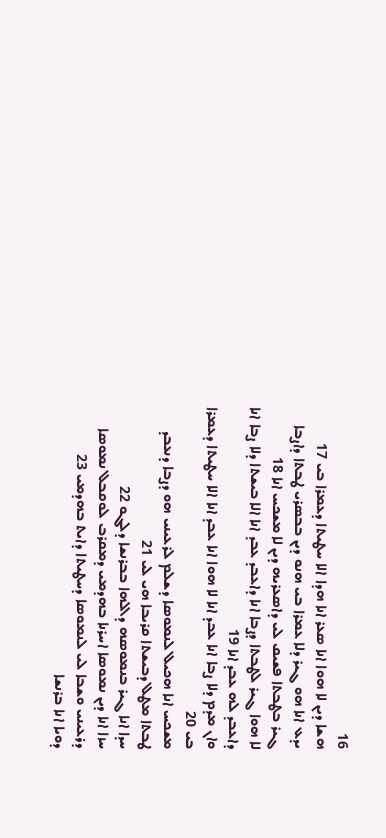16
ܗܫܐ ܕܝܢ ܠܐ ܗܘܐ ܐܢܐ ܤܥܪ ܐܢܐ ܗܕܐ ܐܠܐ ܚܛܝܬܐ ܕܥܡܪܐ ܒܝ 17
ܝܕܥ ܐܢܐ ܗܘ ܓܝܪ ܕܠܐ ܥܡܪܐ ܒܝ ܗܢܘ ܕܝܢ ܒܒܤܪܝ ܛܒܬܐ ܕܐܨܒܐ ܓܝܪ ܒܛܒܬܐ ܦܫܝܩ ܠܝ ܕܐܤܥܪܝܗ ܕܝܢ ܠܐ ܡܫܟܚ ܐܢܐ 18
ܠܐ ܗܘܐ ܓܝܪ ܠܛܒܬܐ ܕܨܒܐ ܐܢܐ ܕܐܥܒܕ ܥܒܕ ܐܢܐ ܐܠܐ ܒܝܫܬܐ ܕܠܐ ܨܒܐ ܐܢܐ ܕܐܥܒܕ ܠܗ ܥܒܕ ܐܢܐ 19
ܘܐܢ ܡܕܡ ܕܠܐ ܨܒܐ ܐܢܐ ܥܒܕ ܐܢܐ ܠܐ ܗܘܐ ܐܢܐ ܥܒܕ ܐܢܐ ܐܠܐ ܚܛܝܬܐ ܕܥܡܪܐ ܒܝ 20
ܡܫܟܚ ܐܢܐ ܗܟܝܠ ܠܢܡܘܤܐ ܕܫܠܡ ܠܪܥܝܢܝ ܗܘ ܕܨܒܐ ܕܢܥܒܕ ܛܒܬܐ ܡܛܠ ܕܒܝܫܬܐ ܩܪܝܒܐ ܗܝ ܠܝ 21
ܚܕܐ ܐܢܐ ܓܝܪ ܒܢܡܘܤܗ ܕܐܠܗܐ ܒܒܪܢܫܐ ܕܠܓܘ 22
ܚܙܐ ܐܢܐ ܕܝܢ ܢܡܘܤܐ ܐܚܪܢܐ ܒܗܕܡܝ ܕܡܩܪܒ ܠܘܩܒܠ ܢܡܘܤܐ ܕܪܥܝܢܝ ܘܫܒܐ ܠܝ ܠܢܡܘܤܐ ܕܚܛܝܬܐ ܕܐܝܬ ܒܗܕܡܝ 23
ܕܘܝܐ ܐܢܐ ܒܪܢܫܐ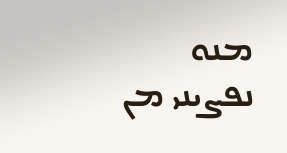ܡܢܘ ܢܦܨܝܢܝ ܡܢ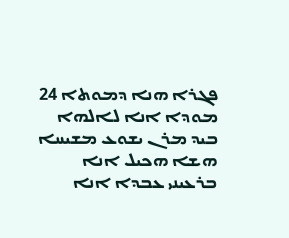ܦܓܪܐ ܗܢܐ ܕܡܘܬܐ 24
ܡܘܕܐ ܐܢܐ ܠܐܠܗܐ ܒܝܕ ܡܪܢ ܝܫܘܥ ܡܫܝܚܐ ܗܫܐ ܗܟܝܠ ܐܢܐ ܒܪܥܝܢܝ ܥܒܕܐ ܐܢܐ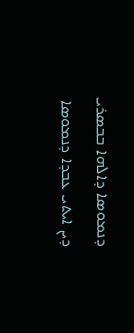ܕܢܡܘܤܐ ܕܐܠܗܐ ܒܒܤܪܝ ܕܝܢ ܐܝܬܝ ܥܒܕܐ ܕܢܡܘܤܐ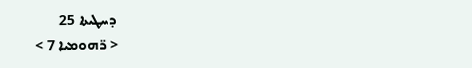ܕܚܛܝܬܐ 25
< ܪ̈ܗܘܡܝܐ 7 >